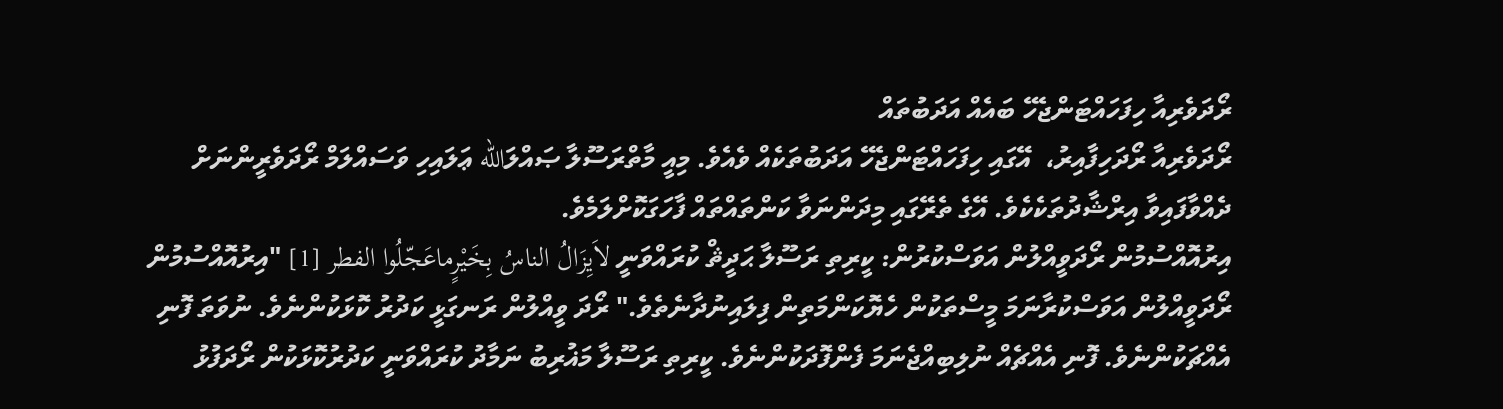ރޯދަވެރިއާ ހިފަހައްޓަންޖެހޭ ބައެއް އަދަބުތައް
ރޯދަވެރިއާ ރޯދަހިފާއިރު،  އޭގައި ހިފަހައްޓަންޖެހޭ އަދަބުތަކެއް ވެއެވެ. މިއީ މާތްރަސޫލާ ޞައްލަالله ޢަލައިހި ވަސައްލަމް ރޯދަވެރީންނަށް ދެއްވާފައިވާ އިރްޝާދުތަކެކެވެ. އޭގެ ތެރޭގައި މިދަންނަވާ ކަންތައްތައް ފާހަގަކޮށްލަމެވެ.
އިރުއޮއްސުމުން ރޯދަވީއްލުން އަވަސްކުރުން: ކީރިތި ރަސޫލާ ޙަދީޘް ކުރައްވަނީ لاَيِزَالُ الناسُ بِخَيْرٍماعَجّلُوا الفطر [1] "އިރުއޮއްސުމުން ރޯދަވީއްލުން އަވަސްކުރާނަމަ މީސްތަކުން ހެޔޮކަންމަތިން ފިލައިނުދާނެތެވެ." ރޯދަ ވީއްލުން ރަނގަޅީ ކަދުރު ކޮޅަކުންނެވެ. ނުވަތަ ފޮނި އެއްޗަކުންނެވެ. ފޮނި އެއްޗެއް ނުލިބިއްޖެނަމަ ފެންފޮދަކުންނެވެ. ކީރިތި ރަސޫލާ މަޣުރިބު ނަމާދު ކުރައްވަނީ ކަދުރުކޮޅަކުން ރޯދަފުޅު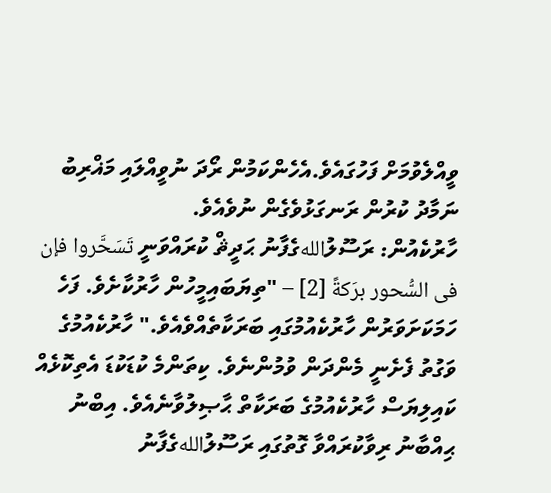ވީއްލެވުމަށް ފަހުގައެވެ.އެހެންކަމުން ރޯދަ ނުވީއްލައި މަޣްރިބު ނަމާދު ކުރުން ރަނގަޅުވެގެން ނުވެއެވެ.
ހާރުކެއުން: ރަސޫލުاللهގެފާނު ޙަދީޘް ކުރައްވަނީ تَسَحَّروا فإن فى السُّحور برَكةً [2] – "ތިޔަބައިމީހުން ހާރުކާށެވެ. ފަހެ ހަމަކަށަވަރުން ހާރުކެއުމުގައި ބަރަކާތެއްވެއެވެ." ހާރުކެއުމުގެ ވަގުތު ފެށެނީ މެންދަން ވުމުންނެވެ. ކިތަންމެ ކުޑަކުޑަ އެތިކޮޅެއް ކައިލިޔަސް ހާރުކެއުމުގެ ބަރަކާތް ޙާޞިލުވާނެއެވެ. އިބްނު ޙިއްބާނު ރިވާކުރައްވާ ގޮތުގައި ރަސޫލުاللهގެފާނު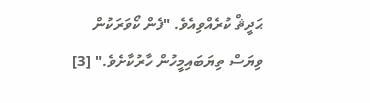ޙަދީޘް ކުރެއްވިއެވެ. "ފެން ކޯވަރަކުން ވިޔަސް ތިޔަބައިމީހުން ހާރުކާށެވެ." [3]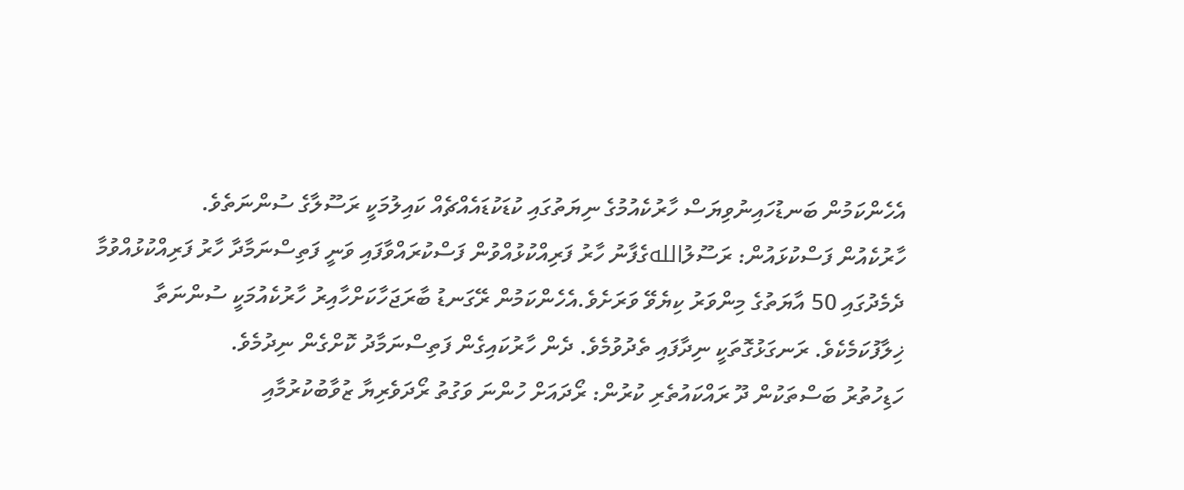އެހެންކަމުން ބަނޑުހައިނުވިޔަސް ހާރުކެއުމުގެ ނިޔަތުގައި ކުޑަކުޑައެއްޗެއް ކައިލުމަކީ ރަސޫލާގެ ސުންނަތެވެ.
ހާރުކެއުން ފަސްކުޅައުން: ރަސޫލުاللهގެފާނު ހާރު ފަރިއްކުޅުއްވުން ފަސްކުރައްވާފައި ވަނީ ފަތިސްނަމާދާ ހާރު ފަރިއްކުޅުއްވުމާ ދެމެދުގައި 50 އާޔަތުގެ މިންވަރު ކިޔެވޭ ވަރަށެވެ.އެހެންކަމުން ރޭގަނޑު ބާރަޖަހާކަށްހާއިރު ހާރުކެއުމަކީ ސުންނަތާ ޚިލާފުކަމެކެވެ. ރަނގަޅުގޮތަކީ ނިދާފައި ތެދުވުމެވެ. ދެން ހާރުކައިގެން ފަތިސްނަމާދު ކޮށްގެން ނިދުމެވެ.
ހަޑިހުތުރު ބަސްތަކުން ދޫ ރައްކައުތެރި ކުރުން: ރޯދައަށް ހުންނަ ވަގުތު ރޯދަވެރިޔާ ޒުވާބުކުރުމާއި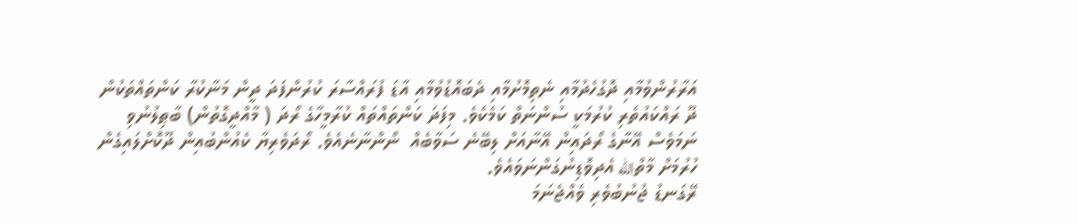އަރާރުންވުމާއި ދޮގުހެދުމާއި ނެތިމޮށުމާއި ދެބައޮޑުވުމާއި އާޑަ ފުރައްސާރަ ކުރުންފަދަ ދީން މަނާކުރާ ކަންތައްތަކުން ދޫ ރައްކައުތެރި ކުރުމަކީ ސުންނަތް ކަމެކެވެ. މިފަދަ ކަންތައްތައް ކުރާމީހާގެ ރޯދަ ( މާއްދީގޮތުން) ބާޠިލުނުވި ނަމަވެސް އޭނާގެ ރޯދައިން އޭނާއަށް ލިބޭނެ ސަވާބެއް  ނޯންނާނެއެވެ. ރޯދަވެރިޔާ ކެއުންބުއިން ދޫކޮށްލައިގެން ހުރުމަށް މާތްالله އެދިވޮޑިނުގަންނަވައެވެ.
ރޭގަނޑު ޖުނުބުވެރި ވެއްޖެނަމަ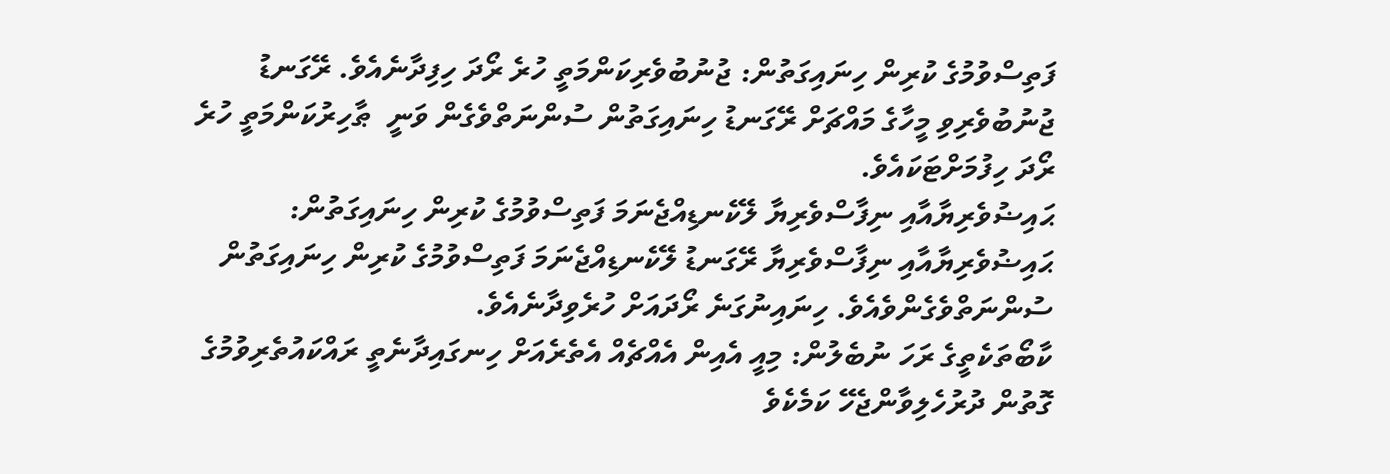ފަތިސްވުމުގެ ކުރިން ހިނައިގަތުން: ޖުނުބުވެރިކަންމަތީ ހުރެ ރޯދަ ހިފިދާނެއެވެ. ރޭގަނޑު ޖުނުބުވެރިވި މީހާގެ މައްޗަށް ރޭގަނޑު ހިނައިގަތުން ސުންނަތްވެގެން ވަނީ  ޠާހިރުކަންމަތީ ހުރެ ރޯދަ ހިފުމަށްޓަކައެވެ.
ޙައިޟުވެރިޔާއާއި ނިފާސްވެރިޔާ ލޭކެނޑިއްޖެނަމަ ފަތިސްވުމުގެ ކުރިން ހިނައިގަތުން: ޙައިޟުވެރިޔާއާއި ނިފާސްވެރިޔާ ރޭގަނޑު ލޭކެނޑިއްޖެނަމަ ފަތިސްވުމުގެ ކުރިން ހިނައިގަތުން ސުންނަތްވެގެންވެއެވެ. ހިނައިނުގަނެ ރޯދައަށް ހުރެވިދާނެއެވެ.
ކާބޯތަކެތީގެ ރަހަ ނުބެލުން: މިއީ އެއިން އެއްޗެއް އެތެރެއަށް ހިނގައިދާނެތީ ރައްކައުތެރިވުމުގެ ގޮތުން ދުރުހެލިވާންޖެހޭ ކަމެކެވެ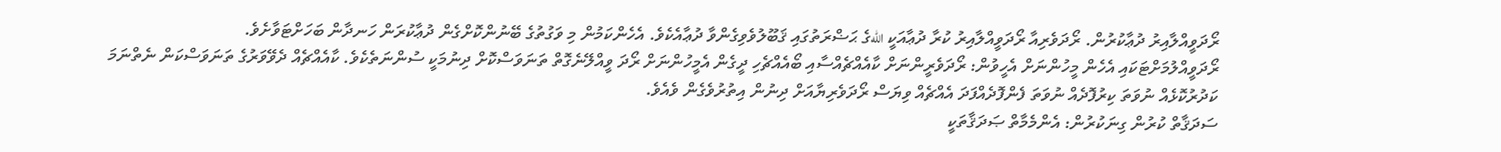ރޯދަވީއްލާއިރު ދުޢާކުރުން. ރޯދަވެރިއާ ރޯދަވީއްލާއިރު ކުރާ ދުޢާއަކީ اللهގެ ޙަޟްރަތުގައި ޤަބޫލުވެވިގެންވާ ދުޢާއެކެވެ. އެހެންކަމުން މި ވަގުތުގެ ބޭނުންކޮށްގެން ދުޢާކުރަން ހަނދާން ބަހަށްޓަވާށެވެ.
ރޯދަވީއްލުމަށްޓަކައި އެހެން މީހުންނަށް އެހީވުން: ރޯދަވެރީންނަށް ކާއެއްޗެއްސާއި ބޯއެއްޗެހި ދީގެން އެމީހުންނަށް ރޯދަ ވީއްލޭނެގޮތް ތަނަވަސްކޮށް ދިނުމަކީ ސުންނަތެކެވެ. ކާއެއްޗެއް ދެވޭވަރުގެ ތަނަވަސްކަން ނެތްނަމަ ކަދުރުކޮޅެއް ނުވަތަ ކިރުފޮދެއް ނުވަތަ ފެންފޮދެއްފަދަ އެއްޗެއް ވިޔަސް ރޯދަވެރިޔާއަށް ދިނުން އިތުރުވެގެން ވެއެވެ.
ސަދަޤާތް ކުރުން ގިނަކުރުން: އެންމެމާތް ޞަދަޤާތަކީ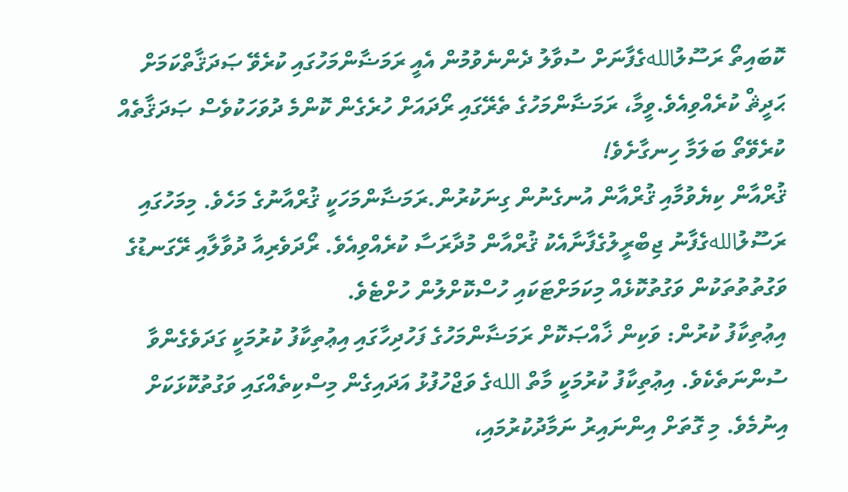ކޮބައިތޯ ރަސޫލުاللهގެފާނަށް ސުވާލު ދެންނެވުމުން އެއީ ރަމަޟާންމަހުގައި ކުރެވޭ ޞަދަޤާތްކަމަށް ޙަދީޘް ކުރެއްވިއެވެ.ވީމާ، ރަމަޟާންމަހުގެ ތެރޭގައި ރޯދައަށް ހުރެގެން ކޮންމެ ދުވަހަކުވެސް ޞަދަޤާތެއް ކުރެވޭތޯ ބަލަމާ ހިނގާށެވެ!
ޤުރްއާން ކިޔެވުމާއި ޤުރްއާން އުނގެނުން ގިނަކުރުން.ރަމަޟާންމަހަކީ ޤުރްއާނުގެ މަހެވެ. މިމަހުގައި ރަސޫލުاللهގެފާނު ޖިބްރީލުގެފާނާއެކު ޤުރްއާން މުދާރަސާ ކުރެއްވިއެވެ. ރޯދަވެރިއާ ދުވާލާއި ރޭގަނޑުގެ ވަގުތުތުތަކުން ވަގުތުކޮޅެއް މިކަމަށްޓަކައި ހުސްކޮށްލުން ހުށްޓެވެ.
އިޢުތިކާފު ކުރުން: ވަކިން ޚާއްޞަކޮށް ރަމަޟާންމަހުގެ ފަހުދިހާގައި އިޢުތިކާފު ކުރުމަކީ ގަދަވެގެންވާ ސުންނަތެކެވެ. އިޢުތިކާފު ކުރުމަކީ މާތް اللهގެ ވަޖްހުފުޅު އަދައިގެން މިސްކިތެއްގައި ވަގުތުކޮޅަކަށް އިނުމެވެ. މި ގޮތަށް އިންނައިރު ނަމާދުކުރުމައި،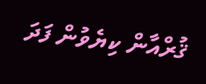ޤުރްއާން ކިޔެވުން ފަދަ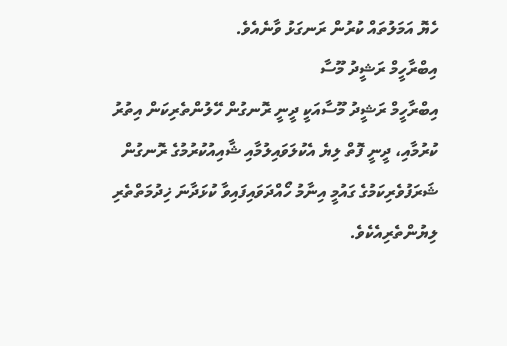ހެޔޮ އަމަލުތައް ކުރުން ރަނގަޅު ވާނެއެވެ.
އިބްރާހީމް ރަޝީދު މޫސާ
އިބްރާހީމް ރަޝީދު މޫސާއަކީ ދީނީ ރޮނގުން ހޭލުންތެރިކަން އިތުރު ކުރުމާއި، ދީނީ ފޮތް ލިޔެ އެކުލަވައިލުމާއި ޝާއިއުކުރުމުގެ ރޮނގުން ޝަރަފުވެރިކަމުގެ ގައުމީ އިނާމު ހޯއްދަވައިފައިވާ ކުޅަދާނަ ޚިދުމަތްތެރި ލިޔުންތެރިއެކެވެ.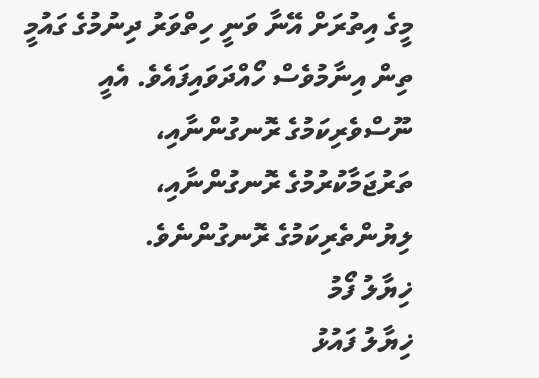މީގެ އިތުރަށް އޭނާ ވަނީ ހިތްވަރު ދިނުމުގެ ގައުމީ ތިން އިނާމުވެސް ހޯއްދަވައިފައެވެ. އެއީ ނޫސްވެރިކަމުގެ ރޮނގުންނާއި، ތަރުޖަމާކުރުމުގެ ރޮނގުންނާއި، ލިޔުންތެރިކަމުގެ ރޮނގުންނެވެ.
ޚިޔާލު ފޯމު
ޚިޔާލު ފައުޅު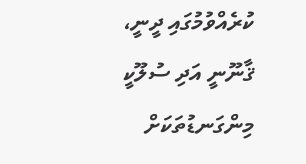ކުރެއްވުމުގައި ދީނީ، ޤާނޫނީ އަދި ސުލޫކީ މިންގަނޑުތަކަށް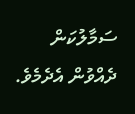ސަމާލުކަން ދެއްވުން އެދެމެވެ.